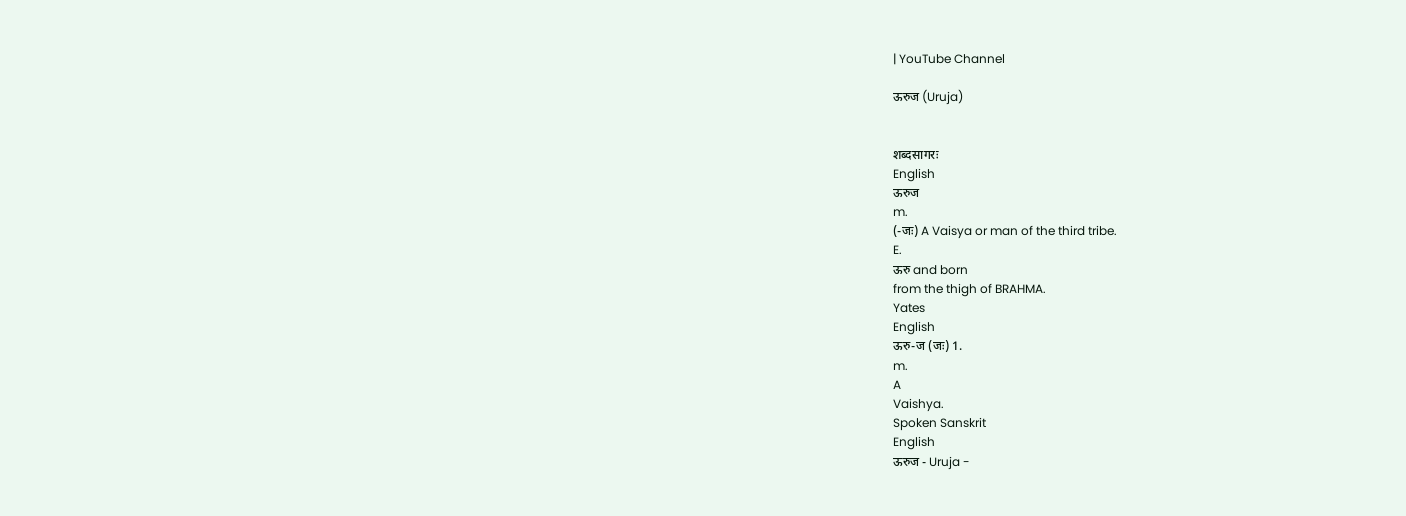| YouTube Channel

ऊरुज (Uruja)


शब्दसागरः
English
ऊरुज
m.
(-जः) A Vaisya or man of the third tribe.
E.
ऊरु and born
from the thigh of BRAHMA.
Yates
English
ऊरु-ज (जः) 1.
m.
A
Vaishya.
Spoken Sanskrit
English
ऊरुज - Uruja -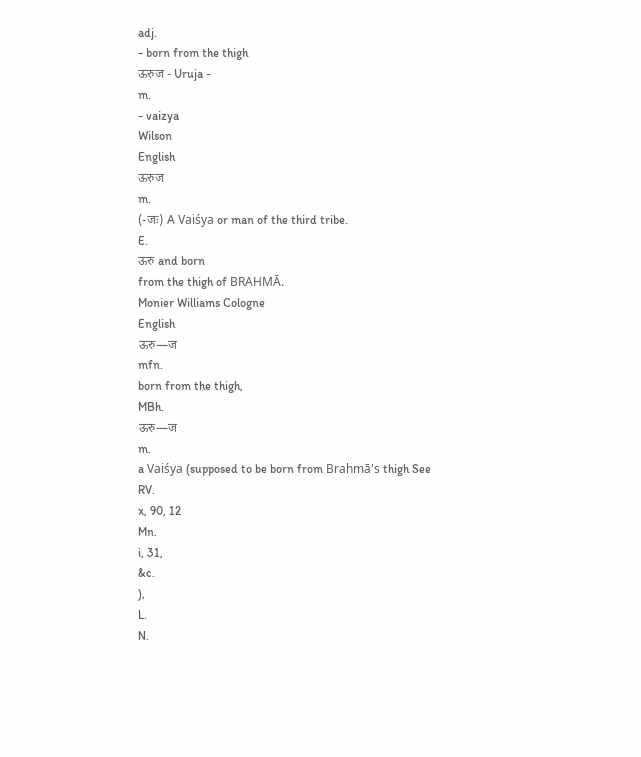adj.
- born from the thigh
ऊरुज - Uruja -
m.
- vaizya
Wilson
English
ऊरुज
m.
(-जः) A Vaiśya or man of the third tribe.
E.
ऊरु and born
from the thigh of BRAHMĀ.
Monier Williams Cologne
English
ऊरु—ज
mfn.
born from the thigh,
MBh.
ऊरु—ज
m.
a Vaiśya (supposed to be born from Brahmā's thigh See
RV.
x, 90, 12
Mn.
i, 31,
&c.
),
L.
N.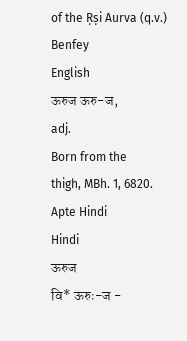of the Ṛṣi Aurva (q.v.)
Benfey
English
ऊरुज ऊरु-ज,
adj.
Born from the
thigh, MBh. 1, 6820.
Apte Hindi
Hindi
ऊरुज
वि* ऊरुः-ज -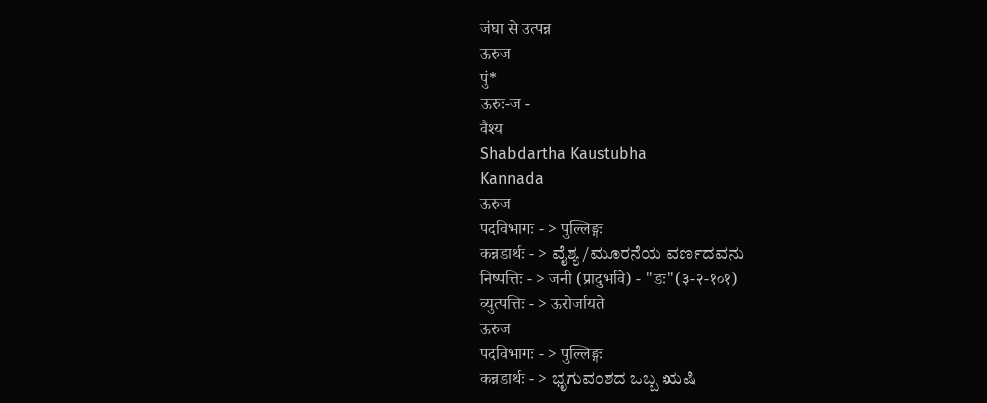जंघा से उत्पन्न
ऊरुज
पुं*
ऊरुः-ज -
वैश्य
Shabdartha Kaustubha
Kannada
ऊरुज
पदविभागः - > पुल्लिङ्गः
कन्नडार्थः - > ವೈಶ್ಯ /ಮೂರನೆಯ ವರ್ಣದವನು
निष्पत्तिः - > जनी (प्रादुर्भावे) - "डः"(३-२-१०१)
व्युत्पत्तिः - > ऊरोर्जायते
ऊरुज
पदविभागः - > पुल्लिङ्गः
कन्नडार्थः - > ಭೃಗುವಂಶದ ಒಬ್ಬ ಋಷಿ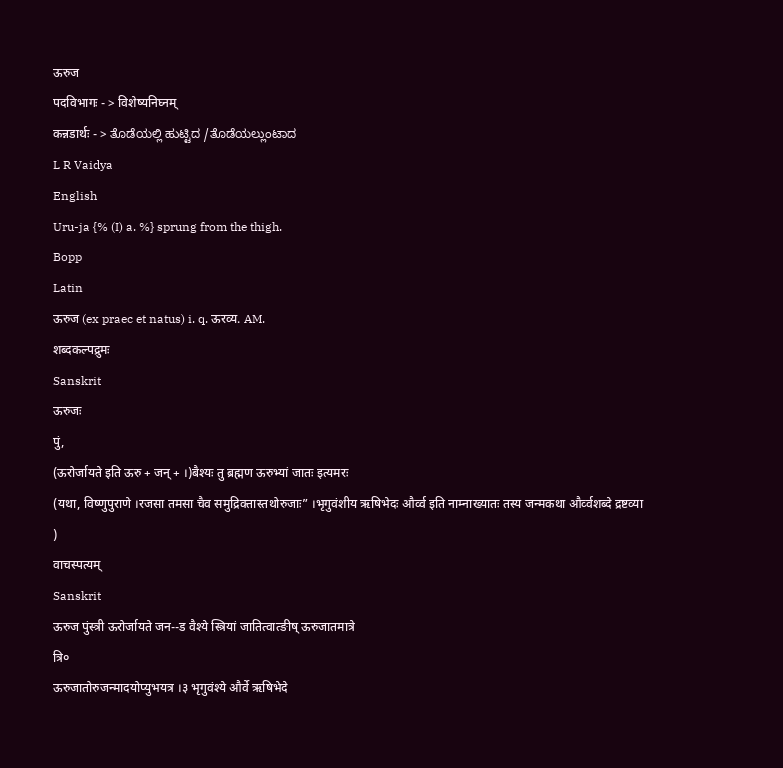ऊरुज
पदविभागः - > विशेष्यनिघ्नम्
कन्नडार्थः - > ತೊಡೆಯಲ್ಲಿ ಹುಟ್ಟಿದ /ತೊಡೆಯಲ್ಲುಂಟಾದ
L R Vaidya
English
Uru-ja {% (I) a. %} sprung from the thigh.
Bopp
Latin
ऊरुज (ex praec et natus) i. q. ऊरव्य. AM.
शब्दकल्पद्रुमः
Sanskrit
ऊरुजः
पुं,
(ऊरोर्जायते इति ऊरु + जन् + ।)बैश्यः तु ब्रह्मण ऊरुभ्यां जातः इत्यमरः
(यथा, विष्णुपुराणे ।रजसा तमसा चैव समुद्रिक्तास्तथोरुजाः” ।भृगुवंशीय ऋषिभेदः और्व्व इति नाम्नाख्यातः तस्य जन्मकथा और्व्वशब्दे द्रष्टव्या
)
वाचस्पत्यम्
Sanskrit
ऊरुज पुंस्त्री ऊरोर्जायते जन--ड वैश्ये स्त्रियां जातित्वात्ङीष् ऊरुजातमात्रे
त्रि०
ऊरुजातोरुजन्मादयोप्युभयत्र ।३ भृगुवंश्ये और्वे ऋषिभेदे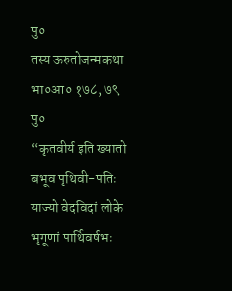पु०
तस्य ऊरुतोजन्मकथा भा०आ० १७८, ७९
पु०
“कृतवीर्य इति ख्यातो बभूव पृथिवी-पतिः याज्यो वेदविदां लोके भृगूणां पार्थिवर्षभः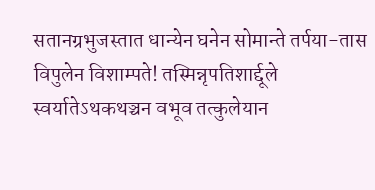सतानग्रभुजस्तात धान्येन घनेन सोमान्ते तर्पया-तास विपुलेन विशाम्पते! तस्मिन्नृपतिशार्द्दूले स्वर्यातेऽथकथञ्चन वभूव तत्कुलेयान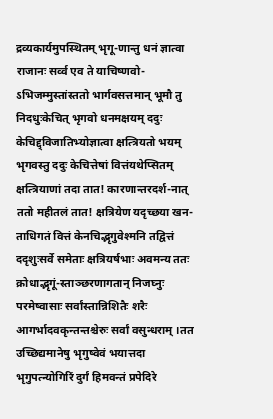द्रव्यकार्यमुपस्थितम् भृगू-णान्तु धनं ज्ञात्वा राजानः सर्व्व एव ते याचिष्णवो-ऽभिजम्मुस्तांस्ततो भार्गवसत्तमान् भूमौ तु निदधुःकेचित् भृगवो धनमक्षयम् ददुः केचिद्द्विजातिभ्योज्ञात्वा क्षत्त्रियतो भयम् भृगवस्तु ददुः केचित्तेषां वित्तंयथेप्सितम् क्षत्त्रियाणां तदा तात! कारणान्तरदर्श-नात् ततो महीतलं तात! क्षत्रियेण यदृच्छया खन-ताधिगतं वित्तं केनचिद्भृगुवेश्मनि तद्वित्तं ददृशुःसर्वे समेताः क्षत्रियर्षभाः अवमन्य ततः क्रोधाद्भृगूं-स्ताञ्छरणागतान् निजघ्नुः परमेष्वासाः सर्वांस्तान्निशितैः शरैः आगर्भादवकृन्तन्तश्चेरुः सर्वां वसुन्धराम् ।तत उच्छिद्यमानेषु भृगुष्वेवं भयात्तदा भृगुपत्न्योगिरिं दुर्गं हिमवन्तं प्रपेदिरे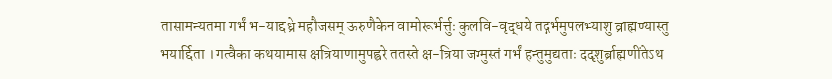तासामन्यतमा गर्भं भ-याद्दध्रे महौजसम् ऊरुणैकेन वामोरूर्भर्त्तुः कुलवि-वृद्धये तद्गर्भमुपलभ्याशु व्राह्मण्यास्तु भयार्द्दिता ।गत्वैका कथयामास क्षत्रियाणामुपह्वरे ततस्ते क्ष-त्रिया जग्मुस्तं गर्भं हन्तुमुद्यताः ददृशुर्ब्राह्मणींतेऽथ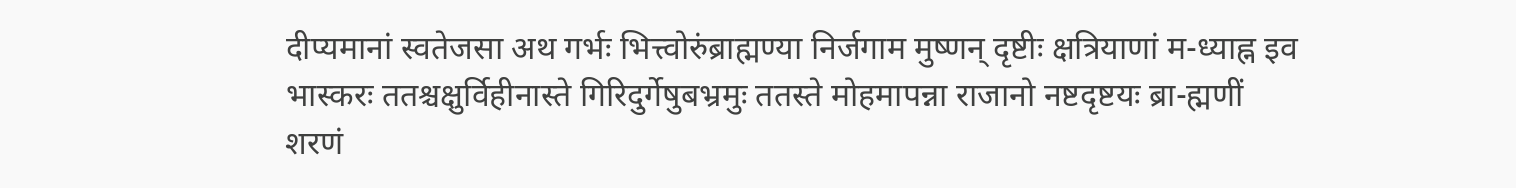दीप्यमानां स्वतेजसा अथ गर्भः भित्त्वोरुंब्राह्मण्या निर्जगाम मुष्णन् दृष्टीः क्षत्रियाणां म-ध्याह्न इव भास्करः ततश्चक्षुर्विहीनास्ते गिरिदुर्गेषुबभ्रमुः ततस्ते मोहमापन्ना राजानो नष्टदृष्टयः ब्रा-ह्मणीं शरणं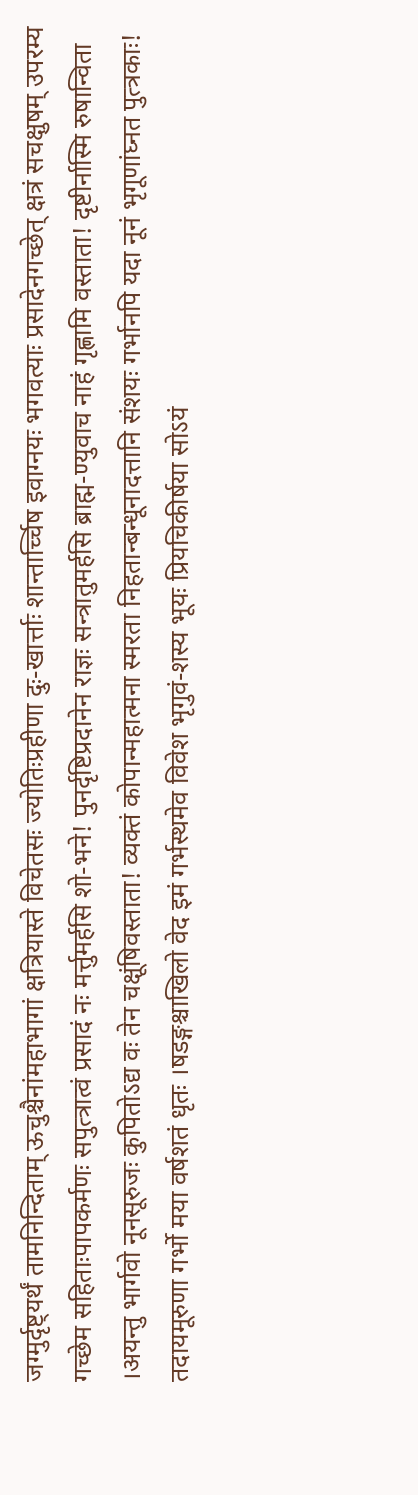जग्मुर्दृष्ट्यर्थं तामनिन्दिताम् ऊचुश्चैनांमहाभागां क्षत्रियास्ते विचेतसः ज्योतिःप्रहीणा दुः-खार्त्ताः शान्तार्च्चिष इवाग्नयः भगवत्याः प्रसादेनगच्छेत् क्षत्रं सचक्षुषम् उपरम्य गच्छेम सहिताःपापकर्मणः सपुत्त्रात्वं प्रसादं नः मर्त्तुमर्हसि शो-भने! पुनर्दृष्टिप्रदानेन राज्ञः सन्त्रातुमर्हसि ब्राह्म-ण्युवाच नाहं गृह्णामि वस्ताता! दृष्टीर्नास्मि रुषान्विता ।अयन्तु भार्गवो नूनसूरुजः कुपितोऽद्य वः तेन चक्षूंषिवस्ताता! व्यक्तं कोपान्महात्मना स्मरता निहतान्बन्धूनादत्तानि संशयः गर्भानपि यदा नूनं भृगूणांघ्नत पुत्त्रकाः! तदायमूरुणा गर्भो मया वर्षशतं धृतः ।षडङ्गश्चाखिलो वेद इमं गर्भस्थमेव विवेश भृगुवं-शस्य भूयः प्रियचिकीर्षया सोऽयं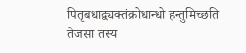पितृबधाद्व्यक्तंक्रोधान्धो हन्तुमिच्छति तेजसा तस्य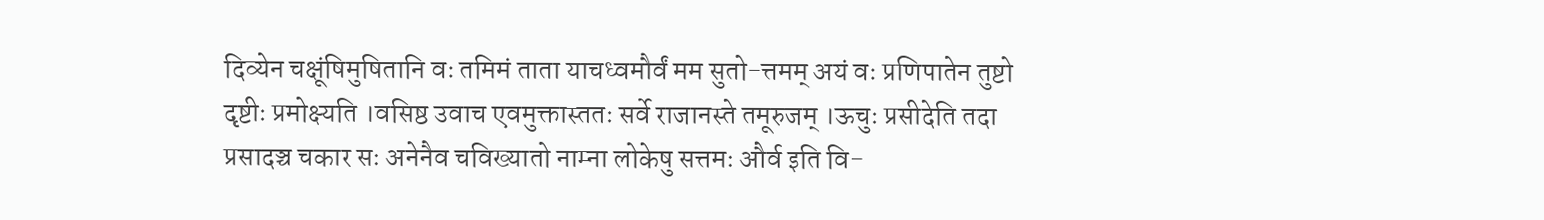दिव्येन चक्षूंषिमुषितानि वः तमिमं ताता याचध्वमौर्वं मम सुतो-त्तमम् अयं वः प्रणिपातेन तुष्टो दृष्टीः प्रमोक्ष्यति ।वसिष्ठ उवाच एवमुक्तास्ततः सर्वे राजानस्ते तमूरुजम् ।ऊचुः प्रसीदेति तदा प्रसादञ्च चकार सः अनेनैव चविख्यातो नाम्ना लोकेषु सत्तमः और्व इति वि-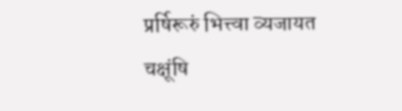प्रर्षिरूरुं भित्त्वा व्यजायत चक्षूंषि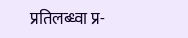प्रतिलब्ध्वा प्र-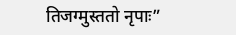तिजग्मुस्ततो नृपाः”